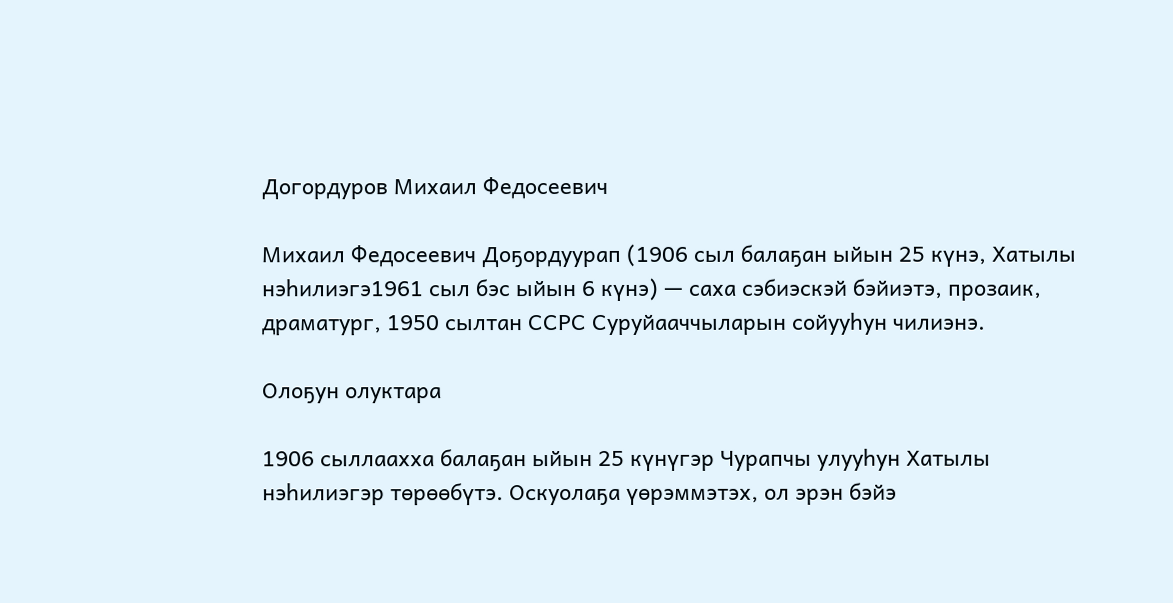Догордуров Михаил Федосеевич

Михаил Федосеевич Доҕордуурап (1906 сыл балаҕан ыйын 25 күнэ, Хатылы нэһилиэгэ1961 сыл бэс ыйын 6 күнэ) — саха сэбиэскэй бэйиэтэ, прозаик, драматург, 1950 сылтан ССРС Суруйааччыларын сойууһун чилиэнэ.

Олоҕун олуктара

1906 сыллаахха балаҕан ыйын 25 күнүгэр Чурапчы улууһун Хатылы нэһилиэгэр төрөөбүтэ. Оскуолаҕа үөрэммэтэх, ол эрэн бэйэ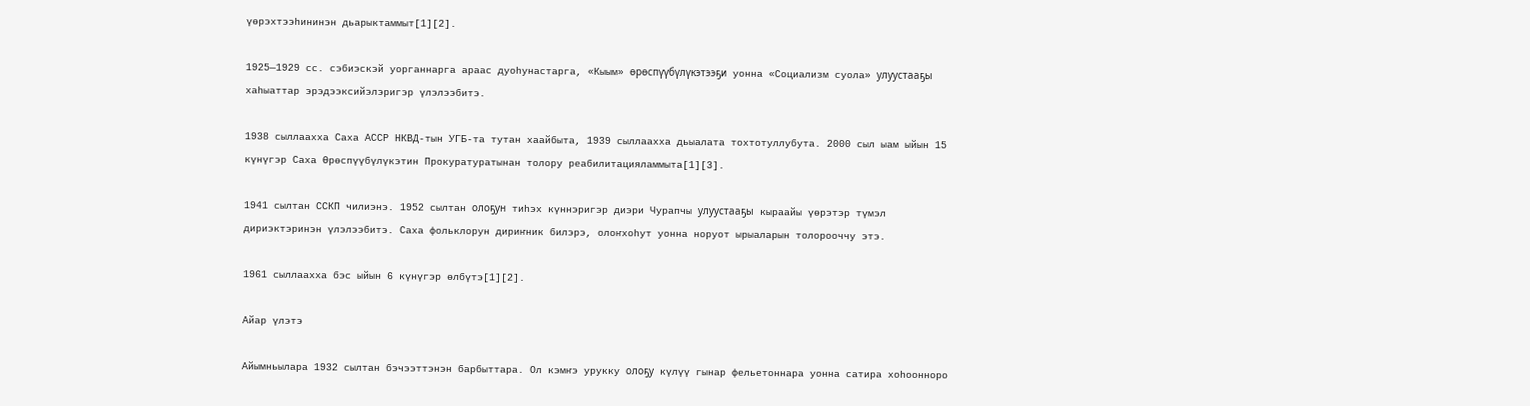үөрэхтээһининэн дьарыктаммыт[1][2].

1925—1929 сс. сэбиэскэй уорганнарга араас дуоһунастарга, «Кыым» өрөспүүбүлүкэтээҕи уонна «Социализм суола» улуустааҕы хаһыаттар эрэдээксийэлэригэр үлэлээбитэ.

1938 сыллаахха Саха АССР НКВД-тын УГБ-та тутан хаайбыта, 1939 сыллаахха дьыалата тохтотуллубута. 2000 сыл ыам ыйын 15 күнүгэр Саха Өрөспүүбүлүкэтин Прокуратуратынан толору реабилитацияламмыта[1][3].

1941 сылтан ССКП чилиэнэ. 1952 сылтан олоҕун тиһэх күннэригэр диэри Чурапчы улуустааҕы кыраайы үөрэтэр түмэл дириэктэринэн үлэлээбитэ. Саха фольклорун дириҥник билэрэ, олоҥхоһут уонна норуот ырыаларын толорооччу этэ.

1961 сыллаахха бэс ыйын 6 күнүгэр өлбүтэ[1][2].

Айар үлэтэ

Айымньылара 1932 сылтан бэчээттэнэн барбыттара. Ол кэмҥэ урукку олоҕу күлүү гынар фельетоннара уонна сатира хоһоонноро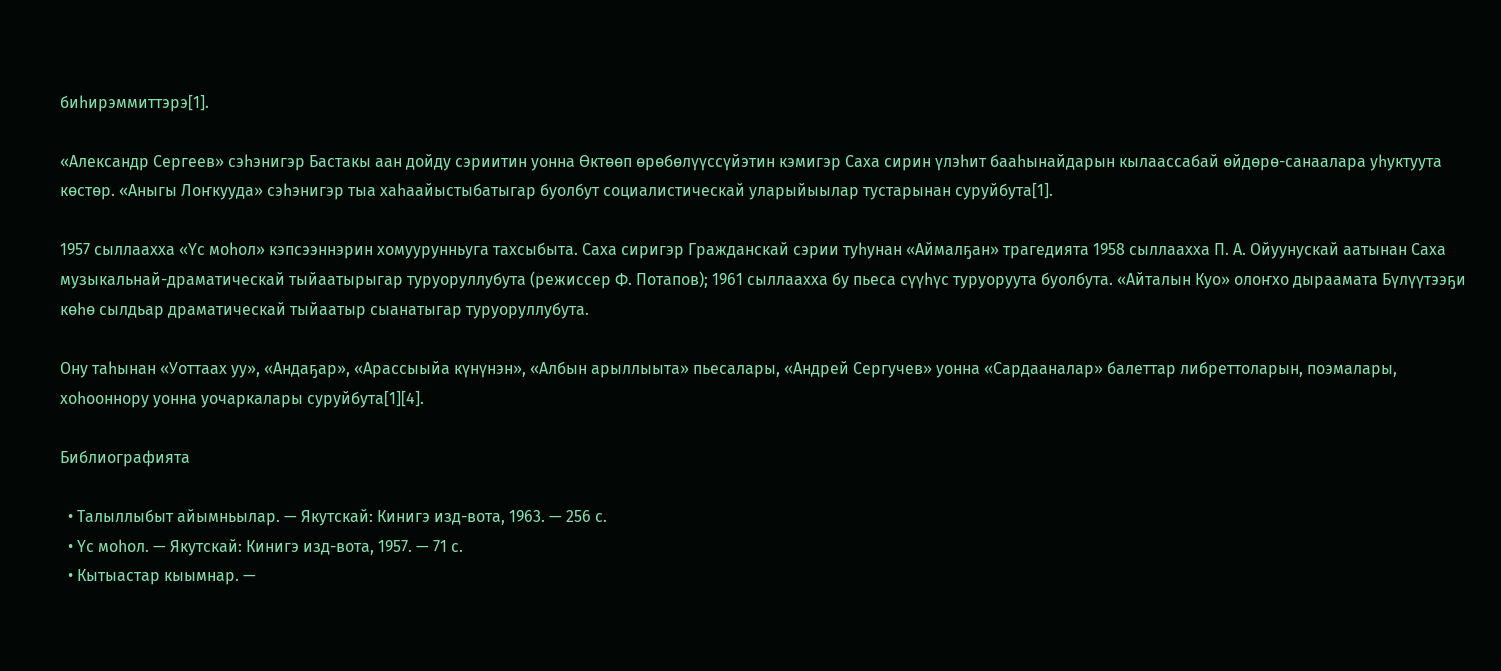биһирэммиттэрэ[1].

«Александр Сергеев» сэһэнигэр Бастакы аан дойду сэриитин уонна Өктөөп өрөбөлүүссүйэтин кэмигэр Саха сирин үлэһит бааһынайдарын кылаассабай өйдөрө-санаалара уһуктуута көстөр. «Аныгы Лоҥкууда» сэһэнигэр тыа хаһаайыстыбатыгар буолбут социалистическай уларыйыылар тустарынан суруйбута[1].

1957 сыллаахха «Үс моһол» кэпсээннэрин хомуурунньуга тахсыбыта. Саха сиригэр Гражданскай сэрии туһунан «Аймалҕан» трагедията 1958 сыллаахха П. А. Ойуунускай аатынан Саха музыкальнай-драматическай тыйаатырыгар туруоруллубута (режиссер Ф. Потапов); 1961 сыллаахха бу пьеса сүүһүс туруоруута буолбута. «Айталын Куо» олоҥхо дыраамата Бүлүүтээҕи көһө сылдьар драматическай тыйаатыр сыанатыгар туруоруллубута.

Ону таһынан «Уоттаах уу», «Андаҕар», «Арассыыйа күнүнэн», «Албын арыллыыта» пьесалары, «Андрей Сергучев» уонна «Сардааналар» балеттар либреттоларын, поэмалары, хоһооннору уонна уочаркалары суруйбута[1][4].

Библиографията

  • Талыллыбыт айымньылар. — Якутскай: Кинигэ изд-вота, 1963. — 256 с.
  • Yc моhол. — Якутскай: Кинигэ изд-вота, 1957. — 71 с.
  • Кытыастар кыымнар. —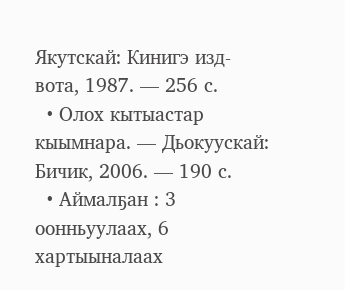Якутскай: Кинигэ изд-вота, 1987. — 256 с.
  • Олох кытыастар кыымнара. — Дьокуускай: Бичик, 2006. — 190 с.
  • Аймалҕан : 3 оонньуулаах, 6 хартыыналаах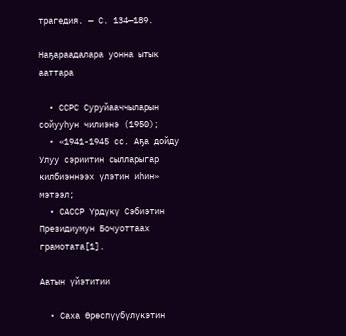трагедия. — С. 134—189.

Наҕараадалара уонна ытык ааттара

  • ССРС Суруйааччыларын сойууһун чилиэнэ (1950);
  • «1941-1945 сс. Аҕа дойду Улуу сэриитин сылларыгар килбиэннээх үлэтин иһин» мэтээл;
  • САССР Үрдүкү Сэбиэтин Президиумун Бочуоттаах грамотата[1].

Аатын үйэтитии

  • Саха Өрөспүүбүлүкэтин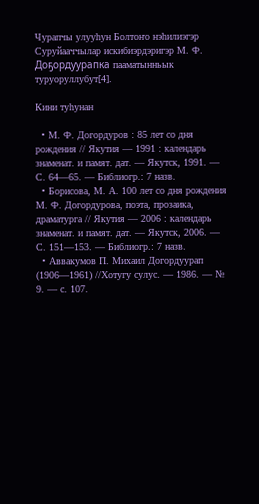Чурапчы улууһун Болтоҥо нэһилиэгэр Суруйааччылар искибиэрдэригэр М. Ф. Доҕордуурапка пааматынньык туруоруллубут[4].

Кини туһунан

  • М. Ф. Догордуров : 85 лет со дня рождения // Якутия — 1991 : календарь знаменат. и памят. дат. — Якутск, 1991. — С. 64—65. — Библиогр.: 7 назв.
  • Борисова, М. А. 100 лет со дня рождения М. Ф. Догордурова, поэта, прозаика, драматурга // Якутия — 2006 : календарь знаменат. и памят. дат. — Якутск, 2006. — С. 151—153. — Библиогр.: 7 назв.
  • Аввакумов П. Михаил Догордуурап (1906—1961) //Хотугу сулус. — 1986. — № 9. — с. 107.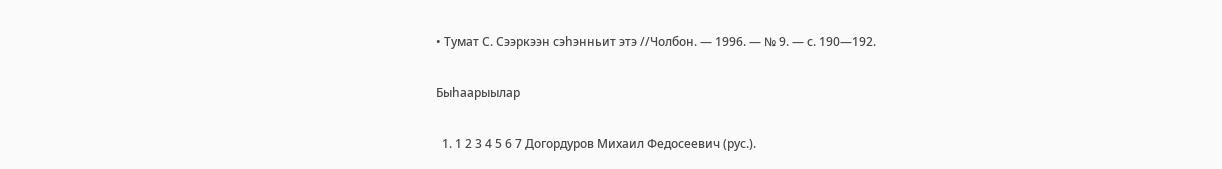• Тумат С. Сээркээн сэһэнньит этэ //Чолбон. — 1996. — № 9. — с. 190—192.

Быһаарыылар

  1. 1 2 3 4 5 6 7 Догордуров Михаил Федосеевич (рус.).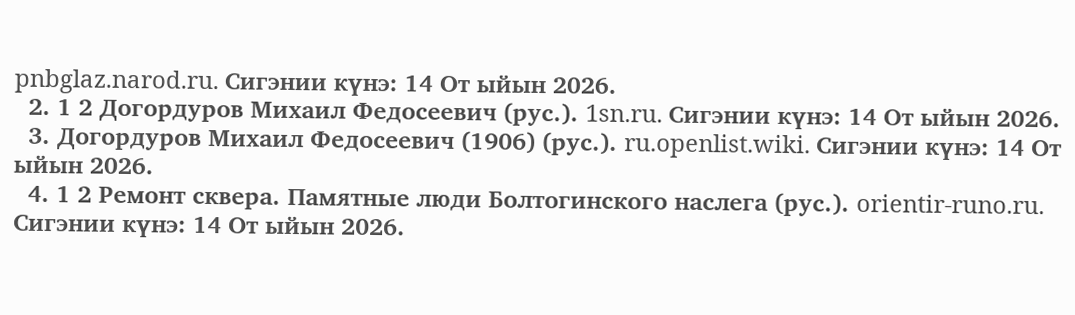pnbglaz.narod.ru. Сигэнии күнэ: 14 От ыйын 2026.
  2. 1 2 Догордуров Михаил Федосеевич (рус.). 1sn.ru. Сигэнии күнэ: 14 От ыйын 2026.
  3. Догордуров Михаил Федосеевич (1906) (рус.). ru.openlist.wiki. Сигэнии күнэ: 14 От ыйын 2026.
  4. 1 2 Ремонт сквера. Памятные люди Болтогинского наслега (рус.). orientir-runo.ru. Сигэнии күнэ: 14 От ыйын 2026.